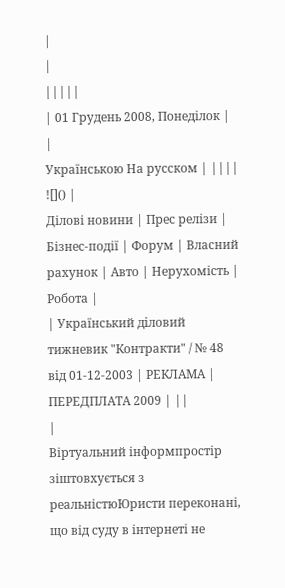|
|
|||||
| 01 Грудень 2008, Понеділок |
|
Українською На русском | ||||
![]() |
Ділові новини | Прес релізи | Бізнес-події | Форум | Власний рахунок | Авто | Нерухомість | Робота |
| Український дiловий тижневик "Контракти" / № 48 вiд 01-12-2003 | РЕКЛАМА | ПЕРЕДПЛАТА 2009 | ||
|
Віртуальний інформпростір зіштовхується з реальністюЮристи переконані, що від суду в інтернеті не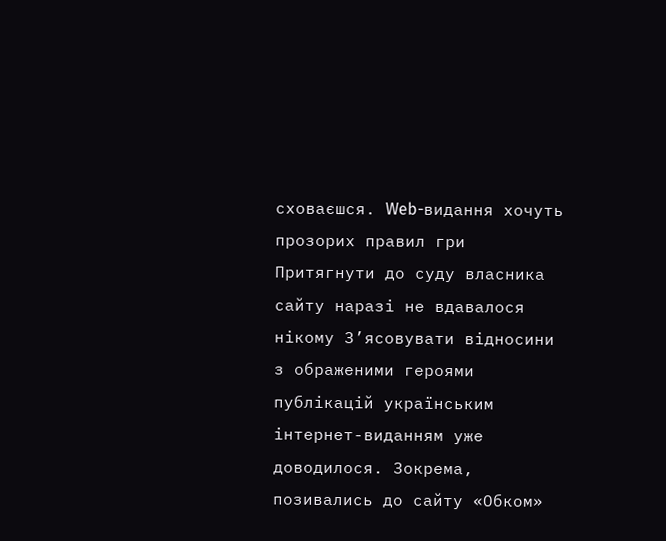сховаєшся. Web-видання хочуть прозорих правил гри Притягнути до суду власника сайту наразі не вдавалося нікому З’ясовувати відносини з ображеними героями публікацій українським інтернет-виданням уже доводилося. Зокрема, позивались до сайту «Обком»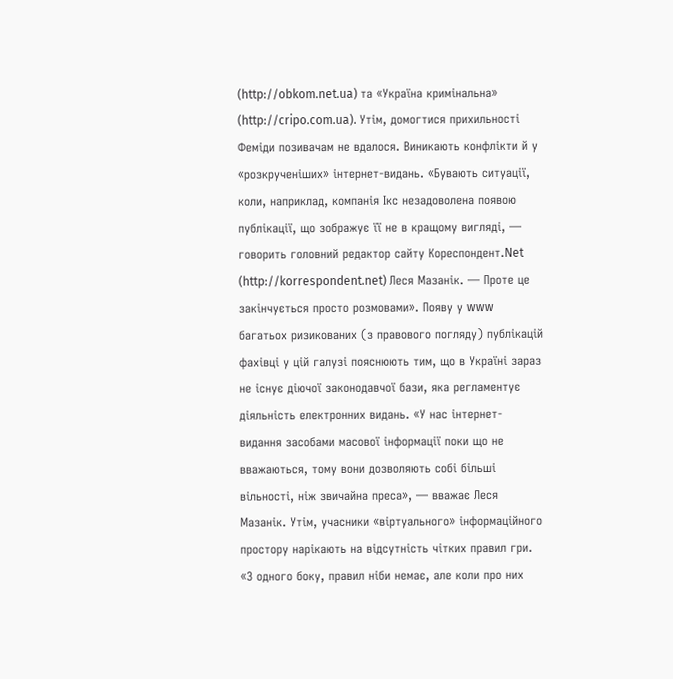(http://obkom.net.ua) та «Україна кримінальна» (http://cripo.com.ua). Утім, домогтися прихильності Феміди позивачам не вдалося. Виникають конфлікти й у «розкрученіших» інтернет-видань. «Бувають ситуації, коли, наприклад, компанія Ікс незадоволена появою публікації, що зображує її не в кращому вигляді, — говорить головний редактор сайту Кореспондент.Net (http://korrespondent.net) Леся Мазанік. — Проте це закінчується просто розмовами». Появу у www багатьох ризикованих (з правового погляду) публікацій фахівці у цій галузі пояснюють тим, що в Україні зараз не існує діючої законодавчої бази, яка регламентує діяльність електронних видань. «У нас інтернет-видання засобами масової інформації поки що не вважаються, тому вони дозволяють собі більші вільності, ніж звичайна преса», — вважає Леся Мазанік. Утім, учасники «віртуального» інформаційного простору нарікають на відсутність чітких правил гри. «З одного боку, правил ніби немає, але коли про них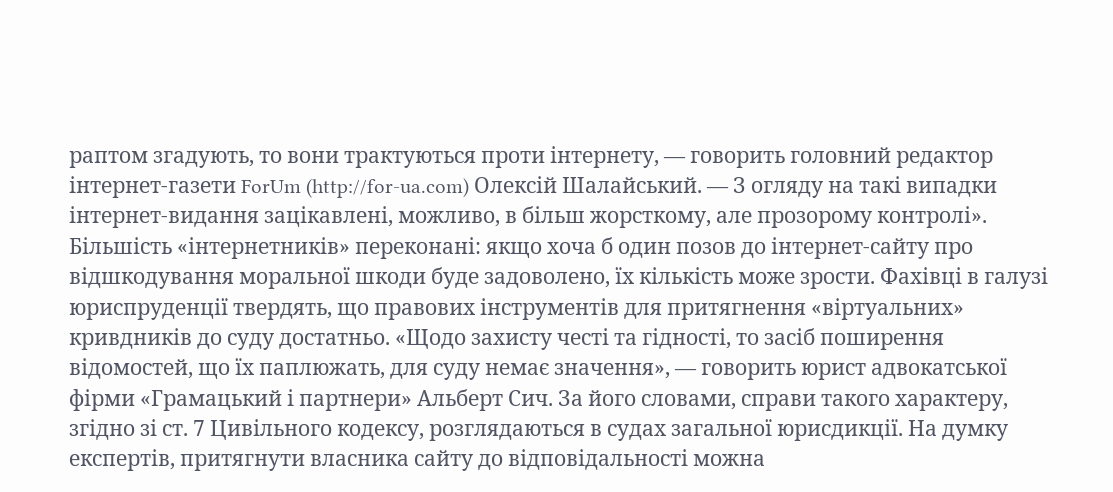раптом згадують, то вони трактуються проти інтернету, — говорить головний редактор інтернет-газети ForUm (http://for-ua.com) Олексій Шалайський. — З огляду на такі випадки інтернет-видання зацікавлені, можливо, в більш жорсткому, але прозорому контролі». Більшість «інтернетників» переконані: якщо хоча б один позов до інтернет-сайту про відшкодування моральної шкоди буде задоволено, їх кількість може зрости. Фахівці в галузі юриспруденції твердять, що правових інструментів для притягнення «віртуальних» кривдників до суду достатньо. «Щодо захисту честі та гідності, то засіб поширення відомостей, що їх паплюжать, для суду немає значення», — говорить юрист адвокатської фірми «Грамацький і партнери» Альберт Сич. За його словами, справи такого характеру, згідно зі ст. 7 Цивільного кодексу, розглядаються в судах загальної юрисдикції. На думку експертів, притягнути власника сайту до відповідальності можна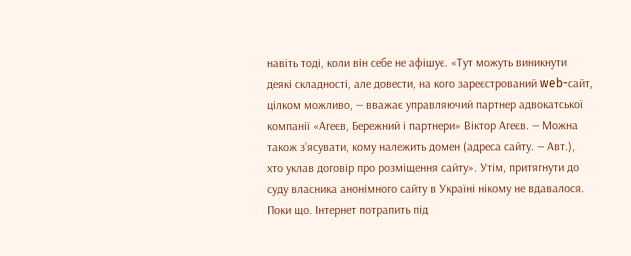навіть тоді, коли він себе не афішує. «Тут можуть виникнути деякі складності, але довести, на кого зареєстрований web-сайт, цілком можливо, — вважає управляючий партнер адвокатської компанії «Агеєв, Бережний і партнери» Віктор Агеєв. — Можна також з’ясувати, кому належить домен (адреса сайту. — Авт.), хто уклав договір про розміщення сайту». Утім, притягнути до суду власника анонімного сайту в Україні нікому не вдавалося. Поки що. Інтернет потрапить під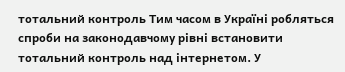тотальний контроль Тим часом в Україні робляться спроби на законодавчому рівні встановити тотальний контроль над інтернетом. У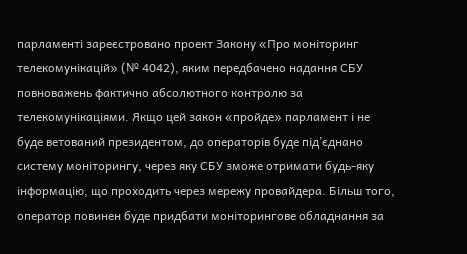парламенті зареєстровано проект Закону «Про моніторинг телекомунікацій» (№ 4042), яким передбачено надання СБУ повноважень фактично абсолютного контролю за телекомунікаціями. Якщо цей закон «пройде» парламент і не буде ветований президентом, до операторів буде під’єднано систему моніторингу, через яку СБУ зможе отримати будь-яку інформацію, що проходить через мережу провайдера. Більш того, оператор повинен буде придбати моніторингове обладнання за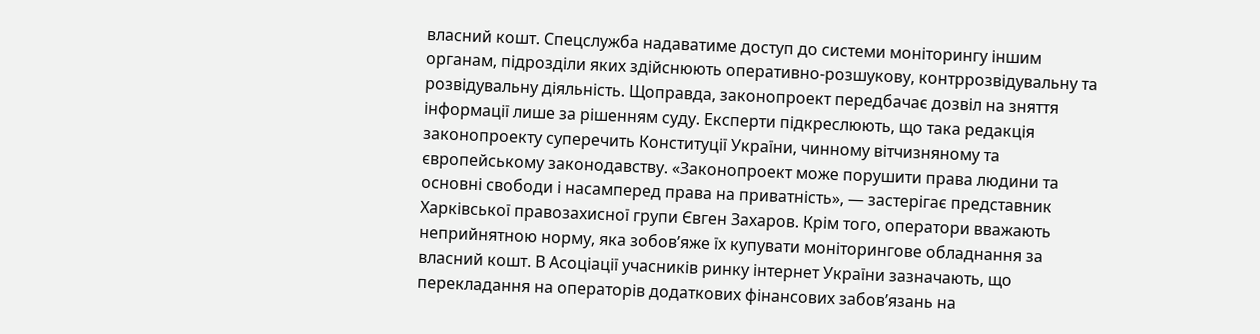власний кошт. Спецслужба надаватиме доступ до системи моніторингу іншим органам, підрозділи яких здійснюють оперативно-розшукову, контррозвідувальну та розвідувальну діяльність. Щоправда, законопроект передбачає дозвіл на зняття інформації лише за рішенням суду. Експерти підкреслюють, що така редакція законопроекту суперечить Конституції України, чинному вітчизняному та європейському законодавству. «Законопроект може порушити права людини та основні свободи і насамперед права на приватність», — застерігає представник Харківської правозахисної групи Євген Захаров. Крім того, оператори вважають неприйнятною норму, яка зобов’яже їх купувати моніторингове обладнання за власний кошт. В Асоціації учасників ринку інтернет України зазначають, що перекладання на операторів додаткових фінансових забов’язань на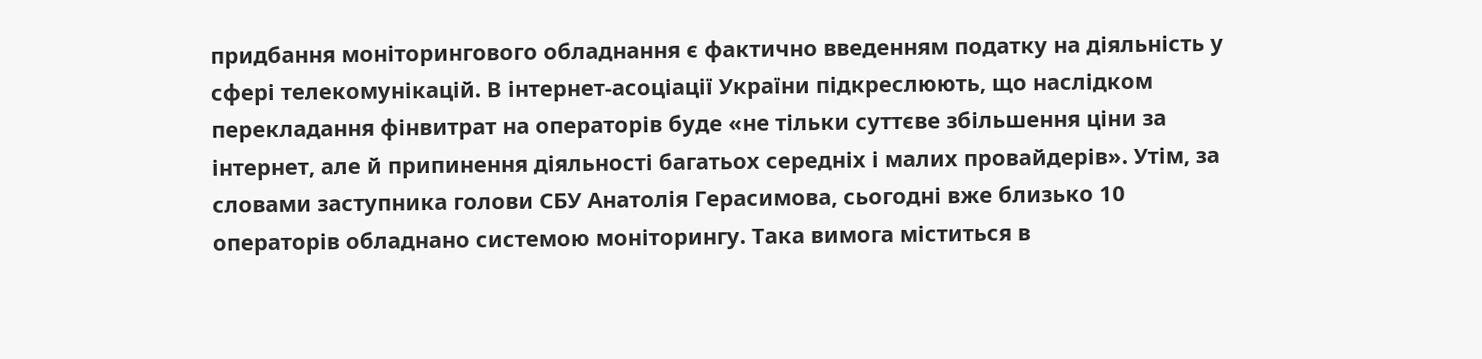придбання моніторингового обладнання є фактично введенням податку на діяльність у сфері телекомунікацій. В інтернет-асоціації України підкреслюють, що наслідком перекладання фінвитрат на операторів буде «не тільки суттєве збільшення ціни за інтернет, але й припинення діяльності багатьох середніх і малих провайдерів». Утім, за словами заступника голови СБУ Анатолія Герасимова, сьогодні вже близько 10 операторів обладнано системою моніторингу. Така вимога міститься в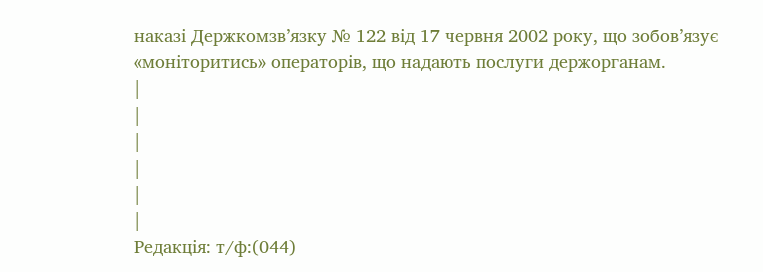наказі Держкомзв’язку № 122 від 17 червня 2002 року, що зобов’язує «моніторитись» операторів, що надають послуги держорганам.
|
|
|
|
|
|
Редакцiя: т/ф:(044)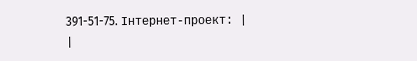391-51-75. Iнтернет-проект: |
|